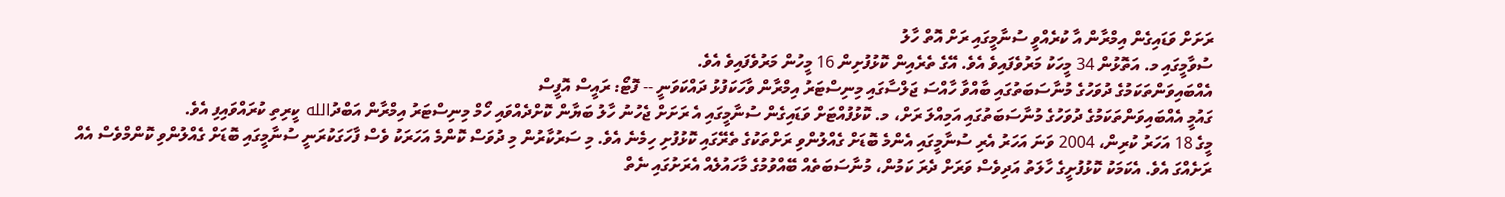ރަށަށް ވަޑައިގެން އިމްރާން އާ ކުރެއްވީ ސުނާމީގައި ރަށް އޮތް ހާލު
ސުވާމީގައި މ. އަތޮޅުން 34 މީހަކު މަރުވެފައިވެ އެވެ. އޭގެ ތެރެއިން ކޮޅުފުށިން 16 މީހުން މަރުވެފައިވެ އެވެ.
އެއްބައިވަންތަކަމުގެ ދުވަހުގެ މުނާސަބަތުގައި ބާއްވާ ހާއްސަ ޖަލްސާގައި މިނިސްޓަރު އިމްރާން ވާހަކަފުޅު ދައްކަވަނީ -- ފޮޓޯ: ރައީސް އޮފީސް
ގައުމީ އެއްބައިވަންތަކަމުގެ ދުވަހުގެ މުނާސަބަތުގައި އަމިއްލަ ރަށް، މ. ކޮޅުފުއްޓަށް ވަޑައިގެން ސުނާމީގައި އެ ރަށަށް ޖެހުނު ހާލު ބަޔާން ކޮށްދެއްވައި ހޯމް މިނިސްޓަރު އިމްރާން އަބްދުالله ކީރިތި ކުރައްވައިފި އެވެ.
މީގެ 18 އަހަރު ކުރިން، 2004 ވަނަ އަހަރު އެރި ސުނާމީގައި އެންމެ ބޮޑަށް ގެއްލުންވި ރަށްތަކުގެ ތެރޭގައި ކޮޅުފުށި ހިމެނެ އެވެ. މި ސަރުކާރުން މި ދުވަސް ކޮންމެ އަހަރަކު ވެސް ފާހަގަކުރަނީ ސުނާމީގައި ބޮޑަށް ގެއްލުންވި ކޮންމްވެސް އެއް ރަށެއްގަ އެވެ. އެކަމަކު ކޮޅުފުށީގެ ހާލަތު އަދިވެސް ވަރަށް ދެރަ ކަމުން، މުނާސަބަތެއް ބޭއްވުމުގެ މާހައުލެއް އެރަށުގައި ނެތް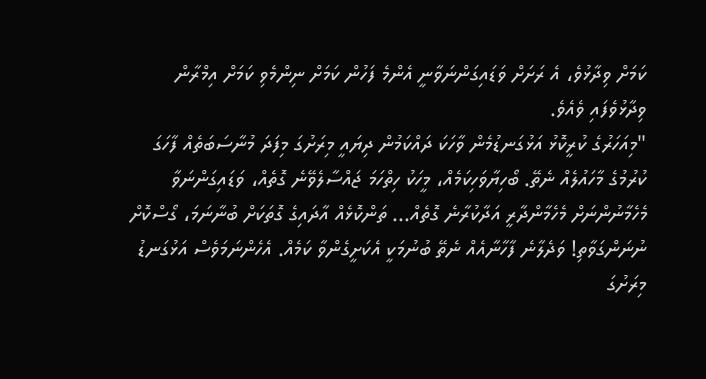ކަމަށް ވިދާޅުވެ، އެ ރަށަށް ވަޑައިގަންނަވާނީ އެންމެ ފަހުން ކަމަށް ނިންމެވި ކަމަށް އިމްރާން ވިދާޅުވެފައި ވެއެވެ.
"މިއަހަރުގެ ކުރީކޮޅު އަޅުގަނޑުމެން ވާހަކަ ދައްކަމުން ދިޔައީ މިރަށުގަ މިފަދަ މުނާސަބަތެއް ފާހަގަ ކުރުމުގެ މާހައުލެއް ނެތޭ. ބޯހިޔާވަހިކަމެއް، މީހަކު ހިތްހަމަ ޖައްސާލެވޭނެ ގޮތެއް، ވަޑައިގަންނަވާ މެހެމާނުންނަށް މެހެމާންދާރީ އަދާކުރާނެ ގޮތެއް... ތަންކޮޅެއް އާދައިގެ ގޮތަކަށް ބުނާނަމަ، ގޯސްކޮށް ނުނަންގަވާތި! ވަދެލާނެ ފާހާނާއެއް ނެތޭ ބުނުމަކީ އެކަށީގެންވާ ކަމެއް. އެހެންނަމަވެސް އަޅުގަނޑު މިރަށުގަ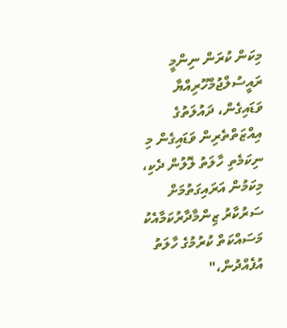މިކަން ކުރަން ނިންމީ ރައީސުލްޖުމްހޫރިއްޔާ ވަޑައިގެން، ދައުލަތުގެ އިއްޒަތްތެރިން ވަޑައިގެން މި ނިކަމެތި ހާލަތު ލޮލުން ދެކި، މިކަމުން އަރައިގަތުމަށް ސަރުކާރު ޒިންމާދާރުކަމާއެކު މަސައްކަތް ކުރުމުގެ ހާލަތު އުފެއްދުން،"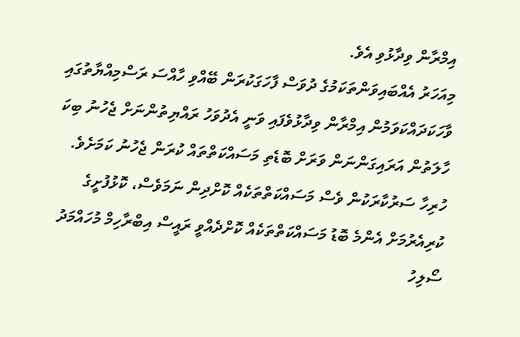އިމްރާން ވިދާޅުވި އެވެ.
މިއަހަރު އެއްބައިވަންތަކަމުގެ ދުވަސް ފާހަގަކުރަން ބޭއްވި ހާއްސަ ރަސްމިއްޔާތުގައި ވާހަކަދައްކަވަމުން އިމްރާން ވިދާޅުވެފައި ވަނީ އެދުވަހު ރައްޔިތުންނަށް ޖެހުނު ބިކަ ހާލަތުން އަރައިގަންނަން ވަރަށް ބޮޑެތި މަސައްކަތްތައް ކުރަން ޖެހުނު ކަމަށެވެ. ހުރިހާ ސަރުކާރަކުން ވެސް މަސައްކަތްތަކެއް ކޮށްދިން ނަމަވެސް، ކޮޅުފުށީގެ ކުރިއެރުމަށް އެންމެ ބޮޑު މަސައްކަތްތަކެއް ކޮށްދެއްވީ ރައީސް އިބްރާހިމް މުހައްމަދު ސޯލިހު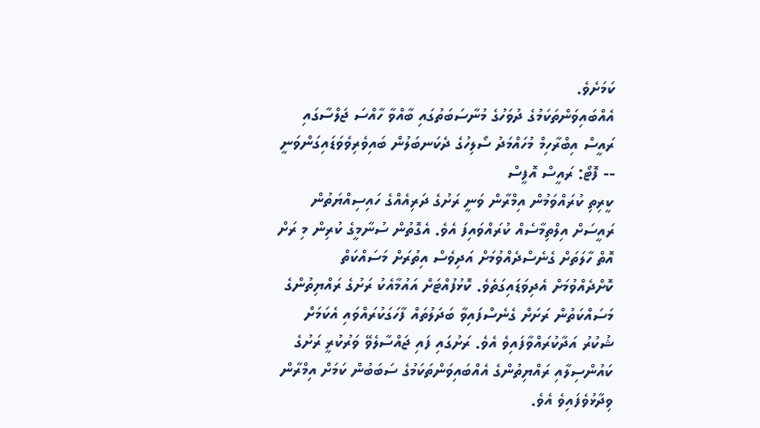ކަމަށެވެ.
އެއްބައިވަންތަކަމުގެ ދުވަހުގެ މުނާސަބަތުގައި ބާއްވާ ހާއްސަ ޖަލްސާގައި ރައީސް އިބްރާހިމް މުހައްމަދު ސޯލިހުގެ ދެކަނބަލުން ބައިވެރިވެވަޑައިގަންވަނީ -- ފޮޓޯ: ރައީސް އޮފީސް
ކީރިތި ކުރައްވަމުން އިމްރާން ވަނީ ރަށުގެ ދަރިއެއްގެ ހައިސިއްޔަތުން ރައީސަށް އިލްތިމާސެއް ކުރައްވައިފަ އެވެ. އެގޮތުން ސުނާމީގެ ކުރިން މި ރަށް އޮތް ހާލަތަށް ގެނެސްދެއްވުމަށް އަދިވެސް އިތުރަށް މަސައްކަތް ކޮށްދެއްވުމަށް އެދިވަޑައިގަތެވެ. ކޮޅުފުއްޓަށް އައުމާއެކު ރަށުގެ ރައްޔިތުންގެ މަސައްކަތުން ރަށަށް ގެނެސްފައިވާ ބަދަލުތައް ފާހަގަކުރައްވައި އެކަމަށް ޝުކުރު އަދާކުރައްވާފައިވެ އެވެ. ރަށުގައި ފައި ޖައްސާލެވޭ ވަރުކުރީ ރަށުގެ ކައުންސިލާއި ރައްޔިތުންގެ އެއްބައިވަންތަކަމުގެ ސަބަބުން ކަމަށް އިމްރާން ވިދާޅުވެފައިވެ އެވެ.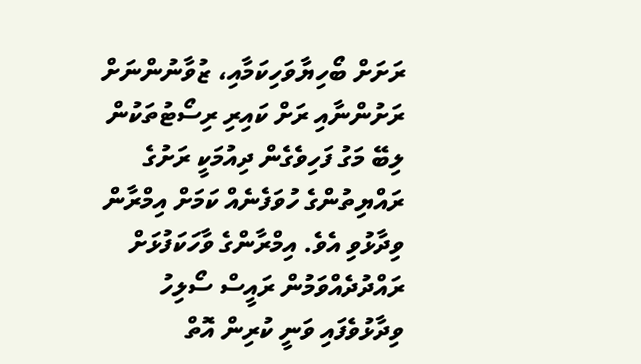ރަށަށް ބޯހިޔާވަހިކަމާއި، ޒުވާނުންނަށް ރަށުންނާއި ރަށް ކައިރި ރިސޯޓުތަކުން ލިބޭ މަގު ފަހިވެގެން ދިއުމަކީ ރަށުގެ ރައްޔިތުންގެ ހުވަފެނެއް ކަމަށް އިމްރާން ވިދާޅުވި އެވެ. އިމްރާންގެ ވާހަކަފުޅަށް ރައްދުދެއްވަމުން ރައީސް ސޯލިހު ވިދާޅުވެފައި ވަނީ ކުރިން އޮތް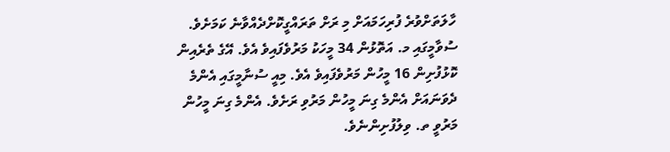ހާލަތަށްވުރެ ފުރިހަމައަށް މި ރަށް ތަރައްގީކޮށްދެއްވާނެ ކަމަށެވެ.
ސުވާމީގައި މ. އަތޮޅުން 34 މީހަކު މަރުވެފައިވެ އެވެ. އޭގެ ތެރެއިން ކޮޅުފުށިން 16 މީހުން މަރުވެފައިވެ އެވެ. މިއީ ސުނާމީގައި އެންމެ ދެވަނައަށް އެންމެ ގިނަ މީހުން މަރުވި ރަށެވެ. އެންމެ ގިނަ މީހުން މަރުވީ ތ. ވިލުފުށިންނެވެ.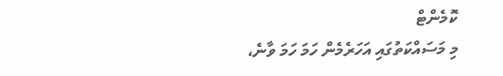ކޮމެންޓް
މި މަސައްކަތުގައި އަހަރެމެން ހަމަ ހަމަ ވާނެ،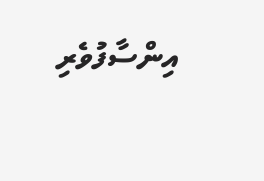އިންސާފުވެރި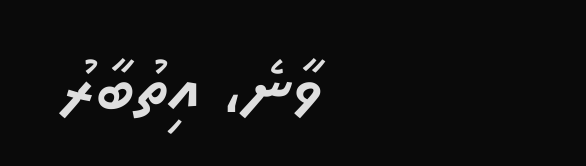ވާނެ، އިތުބާރު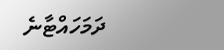ދަމަހައްޓާނެ